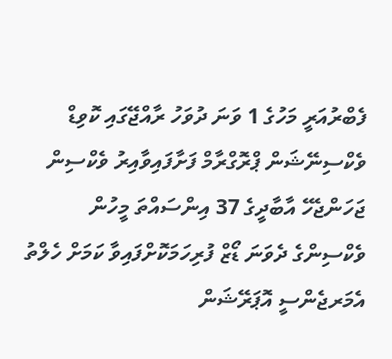ފެބްރުއަރީ މަހުގެ 1 ވަނަ ދުވަހު ރާއްޖޭގައި ކޮވިޑް ވެކްސިނޭޝަން ޕްރޮގްރާމް ފަށާފައިވާއިރު ވެކްސިން ޖަހަންޖެހޭ އާބާދީގެ 37 އިންސައްތަ މީހުން ވެކްސިންގެ ދެވަނަ ޑޯޒް ފުރިހަމަކޮށްފައިވާ ކަމަށް ހެލްތު އެމަރޖެންސީ އޮޕަރޭޝަން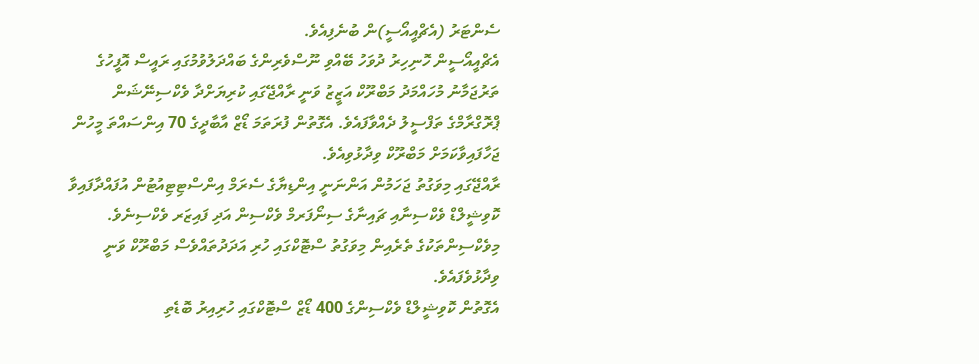ސެންޓަރު (އެޗްއީއޯސީ)ން ބުނެފިއެވެ.
އެޗްއީއޯސީން ހޮނިހިރު ދުވަހު ބޭއްވި ނޫސްވެރިންގެ ބައްދަލުވުމުގައި ރައީސް އޮފީހުގެ ތަރުޖަމާނު މުހައްމަދު މަބްރޫކް އަޒީޒު ވަނީ ރާއްޖޭގައި ކުރިޔަށްދާ ވެކްސިނޭޝަން ޕްރޮގްރާމްގެ ތަފްސީލު ދެއްވާފައެވެ. އެގޮތުން ފުރަތަމަ ޑޯޒް އާބާދީގެ 70 އިންސައްތަ މީހުން ޖަހާފައިވާކަމަށް މަބްރޫކް ވިދާޅުވިއެވެ.
ރާއްޖޭގައި މިވަގުތު ޖަހަމުން އަންނަނީ އިންޑިޔާގެ ސެރަމް އިންސްޓިޓިއުޓުން އުފައްދާފައިވާ ކޮވިޝީލްޑް ވެކްސިނާއި ޗައިނާގެ ސިނޯފަރމް ވެކްސިން އަދި ފައިޒަރ ވެކްސިނެވެ. މިވެކްސިންތަކުގެ ތެރެއިން މިވަގުތު ސްޓޮކްގައި ހުރި އަދަދުތައްވެސް މަބްރޫކް ވަނީ ވިދާޅުވެފައެވެ.
އެގޮތުން ކޮވިޝީލްޑް ވެކްސިންގެ 400 ޑޯޒް ސްޓޮކްގައި ހުރިއިރު ބޮޑެތި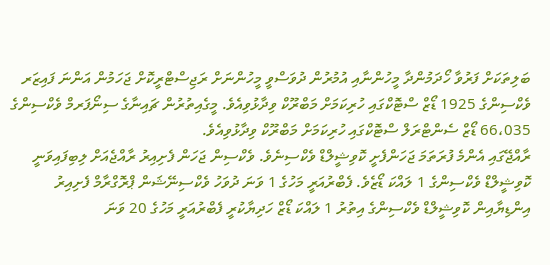ބަލިތަކަށް ފަރުވާ ހޯދަމުންދާ މީހުންނާއި އުމުރުން ދުވަސްވީ މީހުންނަށް ރަޖިސްޓްރީކޮށް ޖަހަމުން އަންނަ ފައިޒަރ ވެކްސިންގެ 1925 ޑޯޒް ސްޓޮކްގައި ހުރިކަމަށް މަބްރޫކް ވިދާޅުވިއެވެ. މީގެއިތުރުން ޗައިނާގެ ސިނޯފަރމް ވެކްސިންގެ 66،035 ޑޯޒް ސެންޓްރަލް ސްޓޮކްގައި ހުރިކަމަށް މަބްރޫކް ވިދާޅުވިއެވެ.
ރާއްޖޭގައި އެންމެ ފުރަތަމަ ޖަހަންފެށީ ކޮވިޝީލްޑް ވެކްސިނެވެ. ވެކްސިން ޖަހަން ފެށިއިރު ރާއްޖެއަށް ލިބިފައިވަނީ ކޮވިޝީލްޑް ވެކްސިންގެ 1 ލައްކަ ޑޯޒެވެ. ފެބްރުއަރީ މަހުގެ 1 ވަނަ ދުވަހު ވެކްސިނޭޝަން ޕްރޮގްރާމް ފެށިއިރު އިންޑިޔާއިން ކޮވިޝީލްޑް ވެކްސިންގެ އިތުރު 1 ލައްކަ ޑޯޒް ހަދިޔާކުރީ ފެބްރުއަރީ މަހުގެ 20 ވަނަ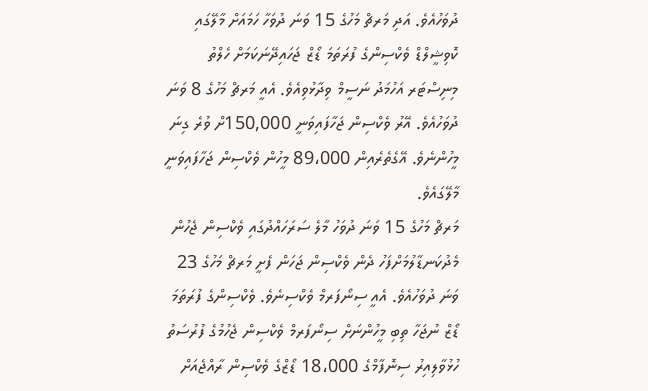ދުވަހުއެވެ. އަދި މަރޗް މަހުގެ 15 ވަނަ ދުވަހާ ހަމައަށް މާލޭގައި ކޮވިޝީލްޑް ވެކްސިންގެ ފުރަތަމަ ޑޯޒް ޖަހައިދޭނަކަމަށް ހެލްތު މިނިސްޓަރ އަހުމަދު ނަސީމް ވިދާޅުވިއެވެ. އެއީ މަރޗް މަހުގެ 8 ވަނަ ދުވަހުއެވެ. އޭރު ވެކްސިން ޖަހާފައިވަނީ 150,000ށް ވުރެ ގިނަ މީހުންނެވެ. އޭގެތެރެއިން 89،000 މީހުން ވެކްސިން ޖަހާފައިވަނީ މާލޭގައެވެ.
މަރޗް މަހުގެ 15 ވަނަ ދުވަހު މާލެ ސަރަހައްދުގައި ވެކްސިން ޖެހުން މެދުކަނޑާލުމަށްފަހު ދެން ވެކްސިން ޖަހަން ފެށީ މަރޗް މަހުގެ 23 ވަނަ ދުވަހުއެވެ. އެއީ ސިނޯފަރމް ވެކްސިނެވެ. ވެކްސިންގެ ފުރަތަމަ ޑޯޒް ނުޖަހާ ތިބި މީހުންނަށް ސިނޯފަރމް ވެކްސިން ޖެހުމުގެ ފުރުސަތު ހުޅުވާލިއިރު ސިނޮފާމްގެ 18،000 ޑޯޒްގެ ވެކްސިން ރާއްޖެއަށް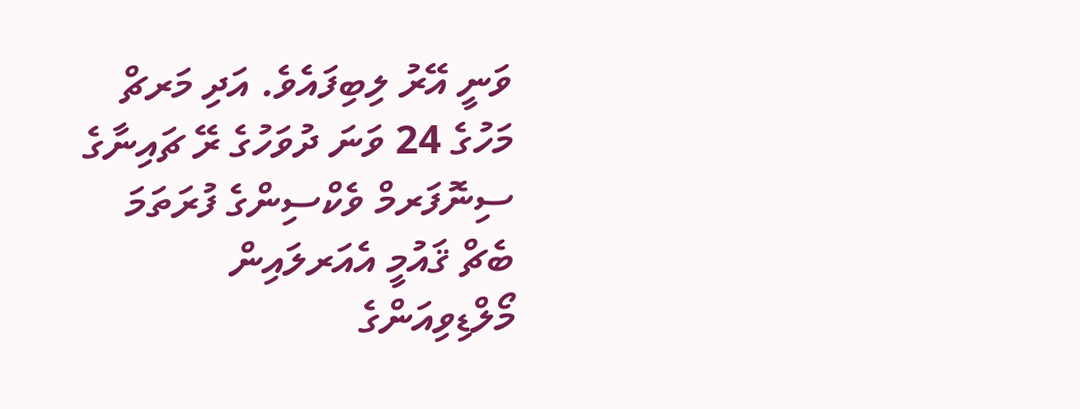ވަނީ އޭރު ލިބިފައެވެ. އަދި މަރޗް މަހުގެ 24 ވަނަ ދުވަހުގެ ރޭ ޗައިނާގެ ސިނޮފަރމް ވެކްސިންގެ ފުރަތަމަ ބެޗް ޤައުމީ އެއަރލައިން މޯލްޑިވިއަންގެ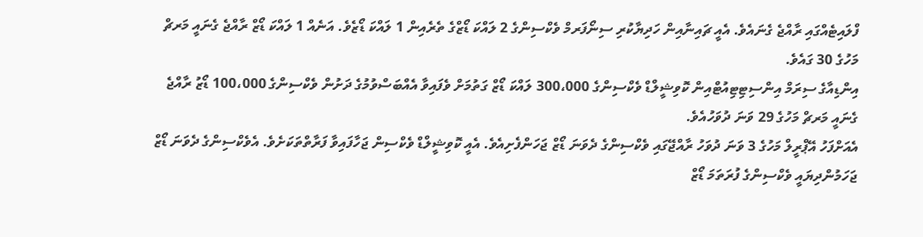ފްލައިޓެއްގައި ރާއްޖެ ގެނައެވެ. އެއީ ޗައިނާއިން ހަދިޔާކުރި ސިނޯފަރމް ވެކްސިންގެ 2 ލައްކަ ޑޯޒްގެ ތެރެއިން 1 ލައްކަ ޑޯޒެވެ. އަނެއް 1 ލައްކަ ޑޯޒް ރާއްޖެ ގެނައީ މަރޗް މަހުގެ 30 ގައެވެ.
އިންޑިއާގެ ސިރަމް އިންސިޓިޓިއުޓްއިން ކޮވިޝީލްޑް ވެކްސިންގެ 300،000 ލައްކަ ޑޯޒް ގަތުމަށް ވެފައިވާ އެއްބަސްވުމުގެ ދަށުން ވެކްސިންގެ 100،000 ޑޯޒު ރާއްޖެ ގެނައީ މަރޗް މަހުގެ 29 ވަނަ ދުވަހުއެވެ.
އެއަށްފަހު އޭޕްރީލް މަހުގެ 3 ވަނަ ދުވަހު ރާއްޖޭގައި ވެކްސިންގެ ދެވަނަ ޑޯޒް ޖަހަންފެށިއެވެ. އެއީ ކޮވިޝީލްޑް ވެކްސިން ޖަހާފައިވާ ފަރާތްތަކަށެވެ. އެވެކްސިންގެ ދެވަނަ ޑޯޒް ޖަހަމުންދިޔައީ ވެކްސިންގެ ފުރަތަމަ ޑޯޒް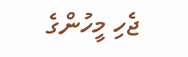ޖެހި މީހުންގެ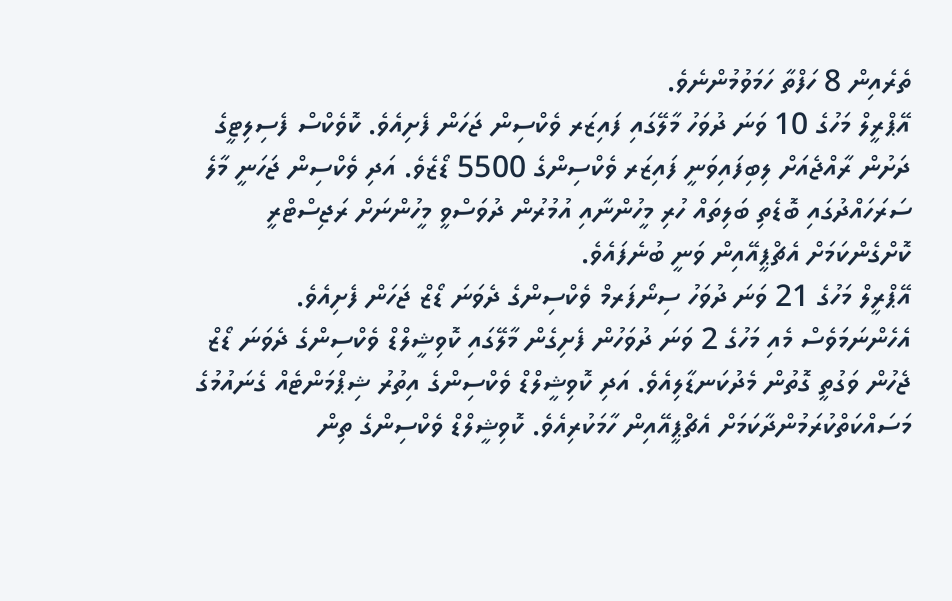ތެރެއިން 8 ހަފްތާ ހަމަވުމުންނެވެ.
އޭޕްރީލް މަހުގެ 10 ވަނަ ދުވަހު މާލޭގައި ފައިޒަރ ވެކްސިން ޖަހަން ފެށިއެވެ. ކޮވެކްސް ފެސިލިޓީގެ ދަށުން ރާއްޖެއަށް ލިބިފައިވަނީ ފައިޒަރ ވެކްސިންގެ 5500 ޑޯޒެވެ. އަދި ވެކްސިން ޖަހަނީ މާލެ ސަރަހައްދުގައި ބޮޑެތި ބަލިތައް ހުރި މީހުންނާއި އުމުރުން ދުވަސްވީ މީހުންނަށް ރަޖިސްޓްރީ ކޮށްގެންކަމަށް އެޗްޕީއޭއިން ވަނީ ބުނެފައެވެ.
އޭޕްރީލް މަހުގެ 21 ވަނަ ދުވަހު ސިނޯފަރމް ވެކްސިންގެ ދެވަނަ ޑޯޒް ޖަހަން ފެށިއެވެ. އެހެންނަމަވެސް މެއި މަހުގެ 2 ވަނަ ދުވަހުން ފެށިގެން މާލޭގައި ކޮވިޝީލްޑް ވެކްސިންގެ ދެވަނަ ޑޯޒް ޖެހުން ވަގުތީ ގޮތުން މެދުކަނޑާލިއެވެ. އަދި ކޮވިޝީލްޑް ވެކްސިންގެ އިތުރު ޝިޕްމަންޓެއް ގެނައުމުގެ މަސައްކަތްކުރަމުންދާކަމަށް އެޗްޕީއޭއިން ހާމަކުރިއެވެ. ކޮވިޝީލްޑް ވެކްސިންގެ ތިން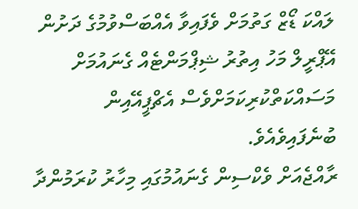ލައްކަ ޑޯޒް ގަތުމަށް ވެފައިވާ އެއްބަސްވުމުގެ ދަށުން އޭޕްރީލް މަހު އިތުރު ޝިޕްމަންޓެއް ގެނައުމަށް މަސައްކަތްކުރިކަމަށްވެސް އެޗްޕީއޭއިން ބުނެފައިވެއެވެ.
ރާއްޖެއަށް ވެކްސިން ގެނައުމުގައި މިހާރު ކުރަމުންދާ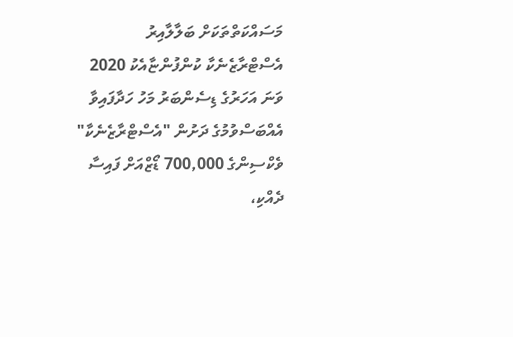މަސައްކަތްތަކަށް ބަލާލާއިރު އެސްޓްރާޒެނެކާ ކުންފުންޏާއެކު 2020 ވަނަ އަހަރުގެ ޑިސެންބަރު މަހު ހަދާފައިވާ އެއްބަސްވުމުގެ ދަށުން "އެސްޓްރާޒެނެކާ" ވެކްސިންގެ 700,000 ޑޯޒްއަށް ފައިސާ ދެއްކި،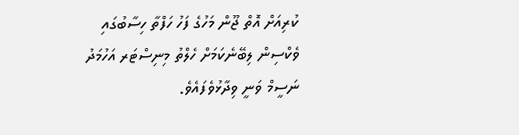ކުރިއަށް އޮތް ޖޫން މަހުގެ ފަހު ހަފްތާ ހިސާބުގައި ވެކްސިން ލިބޭނެކަމަށް ހެލްތު މިނިސްޓަރ އަހުމަދު ނަސީމް ވަނީ ވިދާޅުވެފައެވެ.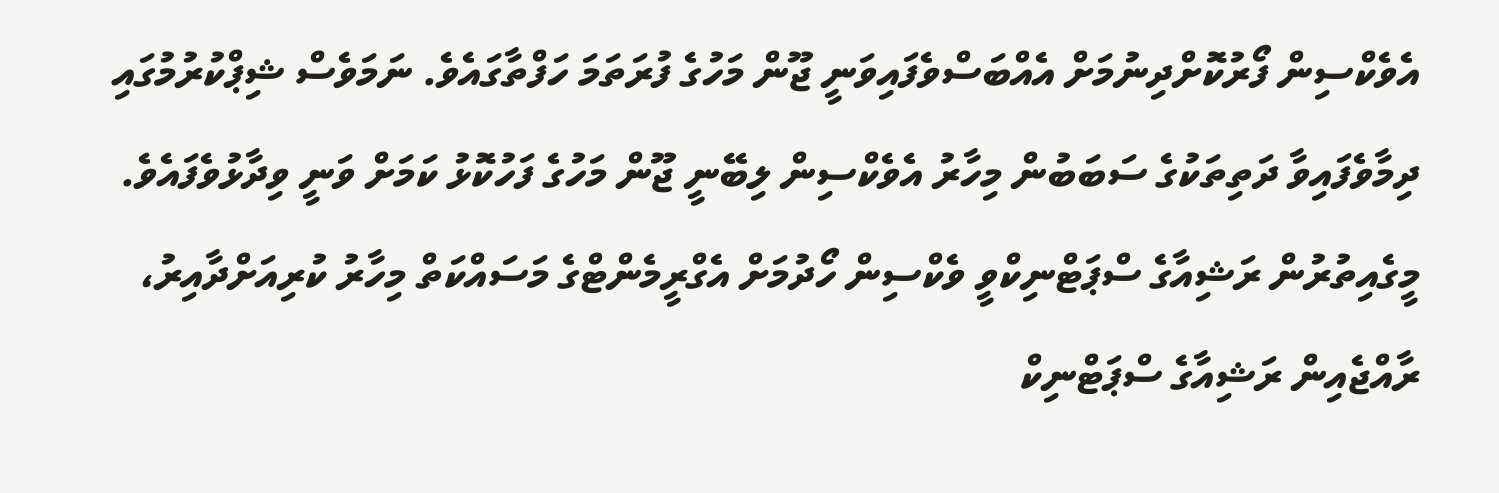އެވެކްސިން ފޯރުކޮށްދިނުމަށް އެއްބަސްވެފައިވަނީ ޖޫން މަހުގެ ފުރަތަމަ ހަފްތާގައެވެ. ނަމަވެސް ޝިޕްކުރުމުގައި ދިމާވެފައިވާ ދަތިތަކުގެ ސަބަބުން މިހާރު އެވެކްސިން ލިބޭނީ ޖޫން މަހުގެ ފަހުކޮޅު ކަމަށް ވަނީ ވިދާޅުވެފައެވެ.
މީގެއިތުރުން ރަޝިއާގެ ސްޕަޓްނިކްވީ ވެކްސިން ހޯދުމަށް އެގްރީމެންޓްގެ މަސައްކަތް މިހާރު ކުރިއަށްދާއިރު، ރާއްޖެއިން ރަޝިއާގެ ސްޕަޓްނިކް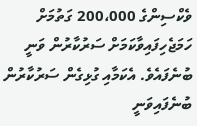ވެކްސިންގެ 200،000 ގަތުމަށް ހަމަޖެހިފައިވާކަމަށް ސަރުކާރުން ވަނީ ބުނެފައެވެ. އެކަމާއި ގުޅިގެން ސަރުކާރުން ބުނެފައިވަނީ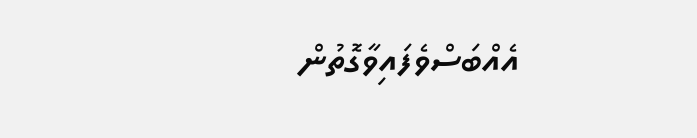އެއްބަސްވެފައިވާގޮތުން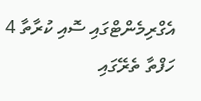އެގްރިމެންޓްގައި ސޮއި ކުރާތާ 4 ހަފްތާ ތެރޭގައި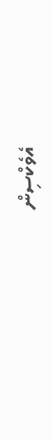އެވެކްސިން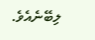ލިބޭނެއެވެ.